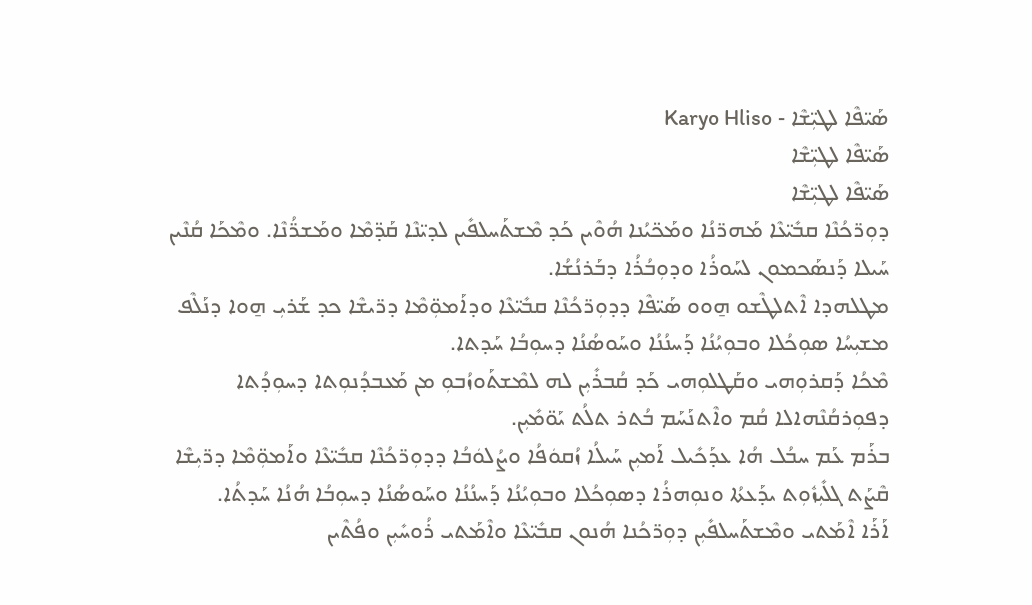ܣܰܝ̈ܦܶܐ ܠܛܝܼ̈ܫܶܐ - Karyo Hliso
ܣܰܝ̈ܦܶܐ ܠܛܝܼ̈ܫܶܐ
ܣܰܝ̈ܦܶܐ ܠܛܝܼ̈ܫܶܐ
ܕܘܼܪ̈ܟܳܢܶܐ ܩܒܺܝ̈ܥܶܐ ܡܰܗܪ̈ܢܳܐ ܘܡܰܟ̈ܝܳܢܐ ܗܳܘܶܝܢ ܟܰܕ ܡܶܫܬܰܚܠܦܺܝܢ ܠܕܝ̈ܢܶܐ ܩܰܕ̈ܡܶܐ ܘܡܰܫܪ̈ܳܢܶܐ. ܘܡܶܟܰܐ ܩܳܢܶܝܢ ܚܰܝܠܐ ܕܰܢܣܰܟܡܘܢ ܠܚܰܘܪܳܐ ܘܕܘܼܒܳܪܳܐ ܕܒܰܪܢܳܫܳܐ.
ܡܛܠܗܕܐ ܐܶܬܠܛܶܫܘ ܗ̱ܘܘ ܣܰܝ̈ܦܶܐ ܕܕܘܼܪ̈ܟܳܢܶܐ ܩܒܺܝ̈ܥܶܐ ܘܕܐܰܡܘܼ̈ܡܶܐ ܕܪ̈ܝܫܶܐ ܟܕ ܫܰܪܝܼ ܗ̱ܘܐ ܕܢܰܠܶܦ ܡܫܝܼܚܳܐ ܣܘܼܟܳܠܐ ܘܒܘܼܝܳܢܳܐ ܕܰܚܢܳܢܳܐ ܘܚܰܘܣܳܢܳܐ ܕܚܘܼܒܳܐ ܚܰܕܬܐ.
ܡܶܟܳܐ ܕܰܩܪܘܼܗܝ ܘܩܰܛܠܘܼܗܝ ܟܰܕ ܩܳܒܪܺܝܼܢ ܠܗ ܠܡܶܫܬܰܘܙܳܒܘܼ ܡܢ ܡܰܥܒܕܳܢܘܼܬܐ ܕܚܘܼܕܳܬܐ ܕܦܘܼܪܩܳܢܶܗܐܠܐ ܩܳܡ ܘܐܶܬܢܰܚܰܡ ܒܳܬܪ ܬܠܳܬ ܝܰܘ̈ܡܺܝܼܢ.
ܒܪܰܡ ܥܰܡ ܚܒܳܠ ܗܳܐ ܥܕܰܟܺܝܠ ܐܰܡܝܼܢ ܚܰܝܠܳܐ ܙܳܩܘܿܦܳܐ ܘܨܳܠܘܿܒܳܐ ܕܕܘܼܪ̈ܟܳܢܶܐ ܩܒܺܝ̈ܥܶܐ ܘܐܰܡܘܼ̈ܡܶܐ ܕܪ̈ܝܼܫܶܐ ܩܶܨܰܬ ܓܠܺܝܼܙܽܘܼܬ ܝܕܰܥܬܳܐ ܘܢܘܼܗܪܳܐ ܕܣܘܼܟܳܠܐ ܘܒܘܼܝܳܢܳܐ ܕܰܚܢܳܢܳܐ ܘܚܰܘܣܳܢܳܐ ܕܚܘܼܒܳܐ ܗܳܢܳܐ ܚܰܕܬܳܐ.
ܐܰܪܰܐ ܐܶܡܰܬܝ ܘܡܶܫܬܰܚܠܦܺܝܼܢ ܕܘܼܪ̈ܟܳܢܐ ܗܳܢܘܢ ܩܒܺܝ̈ܥܶܐ ܘܐܶܡܰܬܝ ܪܳܘܚܺܝܼܢ ܘܦܳܬܶܝܢ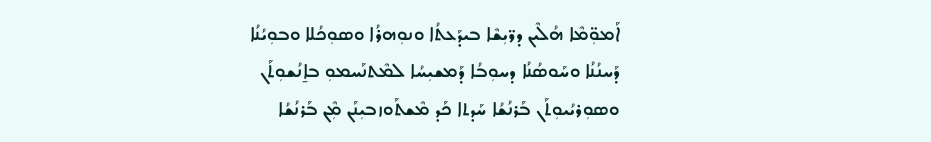ܐܰܡܘܼ̈ܡܶܐ ܗܳܠܶܝܢ ܕܪ̈ܝܼܫܶܐ ܒܝܕܰܥܬܳܐ ܘܢܘܼܗܪܳܐ ܘܣܘܼܟܳܠܐ ܘܒܘܼܝܳܢܳܐ ܕܰܚܢܳܢܳܐ ܘܚܰܘܣܳܢܳܐ ܕܚܘܼܒܳܐ ܕܰܡܫܝܼܚܳܐ ܠܡܶܬܢܰܚܡܘܼ ܒܐ̱ܢܳܫܘܼܬܰܢ ܘܣܘܼܪܝܳܝܘܼܬܰܢ ܒܰܪܢܳܫܳܐ ܚܰܕܬܐ ܟܰܕ ܡܶܫܬܰܘܙܒܝܼܢܰܢ ܡܼܶܢ ܒܰܪܢܳܫܳܐ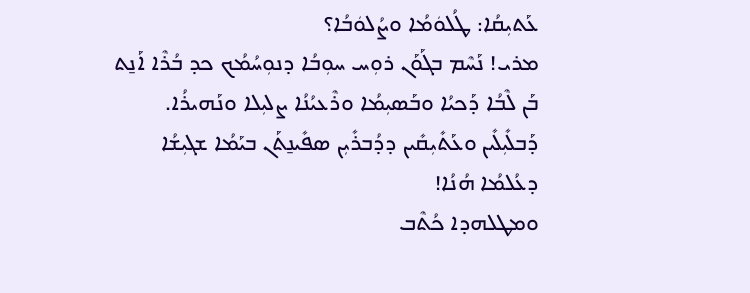ܥܰܬܝܼܩܳܐ: ܛܳܠܘܿܡܳܐ ܘܨܳܠܘܿܒܳܐ؟
ܡܪܝ! ܢܰܚܶܡ ܒܓܰܘܰܢ ܪܘܼܚ ܚܘܼܒܳܐ ܕܢܘܼܚܳܡܳܟ ܟܕ ܒܳܪܶܐ ܐܰܢ̱ܬ ܒܰܢ ܠܶܒܳܐ ܕܰܟܝܳܐ ܘܒܰܣܝܼܡܳܐ ܘܪܶܥܝܳܢܳܐ ܨܠܝܼܠܐ ܘܢܰܗܝܪܳܐ. ܕܰܒܠܺܝܼܠܺܝܢ ܘܥܰܬܺܝܼܩܺܝܢ ܕܕܳܒܪܺܝܼܢ ܣܦܺܝܢ̱ܬܰܢ ܒܝܰܡܳܐ ܫܓܝܼܫܳܐ ܕܥܳܠܡܳܐ ܗܳܢܳܐ!
ܘܡܛܠܗܕܐ ܟܳܬܶܒ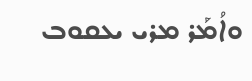ܘܐܳܡܰܪ ܡܪܝ ܝܥܩܘܒ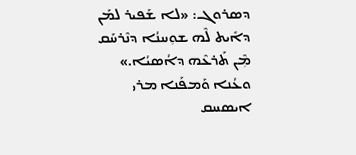ܕܣܪܘܓ: «ܠܐ ܫܰܦܝܪ ܠܡܰܢ ܕܐܺܝܬ ܠܶܗ ܫܘܼܚܢܳܐ ܕܢܶܪܚܰܩ ܡܼܶܢ ܬܰܪܥܶܗ ܕܐܳܣܝܳܐ.»
ܘܥܳܢܐ ܘܰܡܦܰܢܐ ܡܪܝ ܐܝܣܚܩ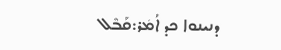ܕܢܝܢܘܐ ܟܕ ܐܳܡܿܪ:ܩܰܒܶܠ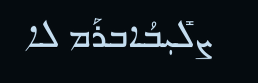ܨܠܺܝܼܒܳܐܒܪܰܡ ܠܐ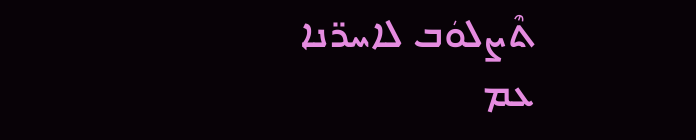ܬܶܨܠܘܿܒ ܠܐܚܪ̈ܢܐ
ܥܡ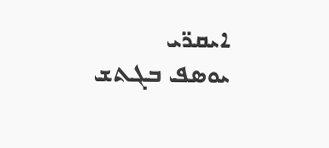ܐܝܩܪ̈ܝ
ܝܘܣܦ ܒܓܬܫ